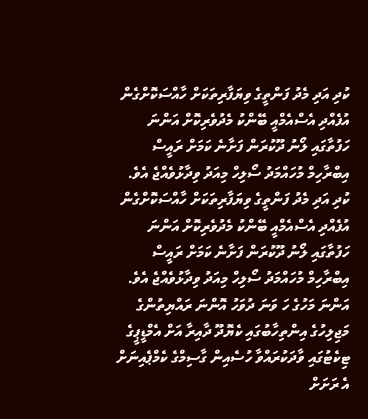ކުދި އަދި މެދު ފަންތީގެ ވިޔަފާރިތަކަށް ހާއްސަކޮށްގެން އުފެއްދި އެސްއެމްއީ ބޭންކު މެދުވެރިކޮށް އަންނަ ހަފުތާގައި ލޯނު ދޫކުރަން ފަށާނެ ކަމަށް ރައީސް އިބްރާހިމް މުހައްމަދު ސޯލިހް މިއަދު ވިދާޅުވެއްޖެ އެވެ.
ކުދި އަދި މެދު ފަންތީގެ ވިޔަފާރިތަކަށް ހާއްސަކޮށްގެން އުފެއްދި އެސްއެމްއީ ބޭންކު މެދުވެރިކޮށް އަންނަ ހަފުތާގައި ލޯނު ދޫކުރަން ފަށާނެ ކަމަށް ރައީސް އިބްރާހިމް މުހައްމަދު ސޯލިހް މިއަދު ވިދާޅުވެއްޖެ އެވެ.
އަންނަ މަހުގެ ހަ ވަނަ ދުވަހު އޮންނަ ރައްޔިތުންގެ މަޖިލިހުގެ އިންތިހާބުގައި ކެޔޮދޫ ދާއިރާ އަށް އެމްޑީޕީގެ ޓިކެޓުގައި ވާދަކުރައްވާ ހުސެއިން ގާސިމްގެ ކެމްޕެއިނަށް އެ ރަށަށް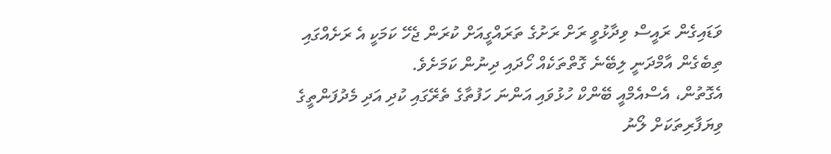ވަޑައިގެން ރައީސް ވިދާޅުވީ ރަށް ރަށުގެ ތަރައްގީއަށް ކުރަން ޖެހޭ ކަމަކީ އެ ރަށެއްގައި ތިބެގެން އާމްދަނީ ލިބޭނެ ގޮތްތަކެއް ހޯދައި ދިނުން ކަމަށެވެ.
އެގޮތުން، އެސްއެމްއީ ބޭންކް ހުޅުވައި އަންނަ ހަފުތާގެ ތެރޭގައި ކުދި އަދި މެދުފަންތީގެ ވިޔަފާރިތަކަށް ލޯނު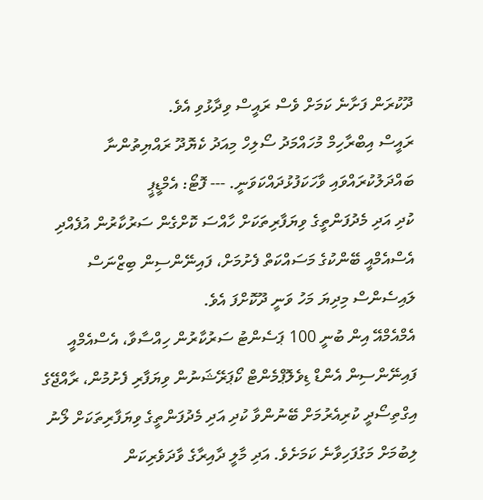ދޫކުރަން ފަށާނެ ކަމަށް ވެސް ރައީސް ވިދާޅުވި އެވެ.
ރައީސް އިބްރާހިމް މުހައްމަދު ސޯލިހް މިއަދު ކެޔޮދޫ ރައްޔިތުންނާ ބައްދަލުކުރައްވައި ވާހަކަފުޅުދައްކަވަނީ. --- ފޮޓޯ: އެމްޑީޕީ
ކުދި އަދި މެދުފަންތީގެ ވިޔަފާރިތަކަށް ހާއްސަ ކޮށްގެން ސަރުކާރުން އުފެއްދި އެސްއެމްއީ ބޭންކުގެ މަސައްކަތް ފެށުމަށް، ފައިނޭންސިން ބިޒްނަސް ލައިސެންސް މިދިޔަ މަހު ވަނީ ދޫކޮށްފަ އެވެ.
އެމްއެމްއޭ އިން ބުނީ 100 ޕަސެންޓު ސަރުކާރުން ހިއްސާވާ، އެސްއެމްއީ ފައިނޭންސިން އެންޑް ޑިވެލޮޕްމެންޓް ކޯޕަރޭޝަނުން ވިޔަފާރި ފެށުމުން، ރާއްޖޭގެ އިގްތިސޯދީ ކުރިއެރުމަށް ބޭނުންވާ ކުދި އަދި މެދުފަންތީގެ ވިޔަފާރިތަކަށް ލޯނު ލިބުމަށް މަގުފަހިވާނެ ކަމަށެވެ. އަދި މާލީ ދާއިރާގެ ވާދަވެރިކަން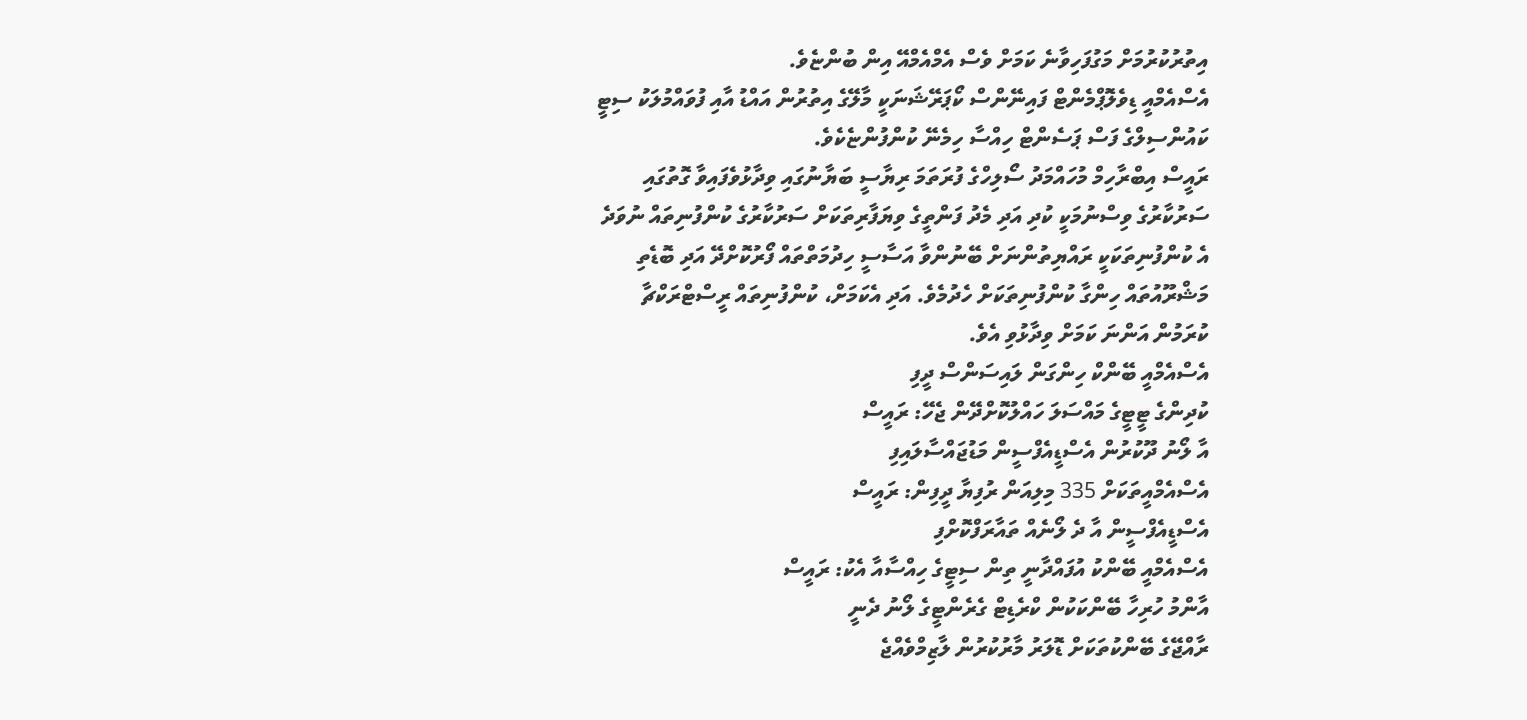އިތުރުކުރުމަށް މަގުފަހިވާނެ ކަމަށް ވެސް އެމްއެމްއޭ އިން ބުންޏެވެ.
އެސްއެމްއީ ޑިވެލޮޕްމެންޓް ފައިނޭންސް ކޯޕަރޭޝަނަކީ މާލޭގެ އިތުރުން އައްޑު އާއި ފުވައްމުލަކު ސިޓީ ކައުންސިލްގެ ފަސް ޕަސެންޓް ހިއްސާ ހިމެނޭ ކުންފުންޏެކެވެ.
ރައީސް އިބްރާހިމް މުހައްމަދު ސޯލިހްގެ ފުރަތަމަ ރިޔާސީ ބަޔާނުގައި ވިދާޅުވެފައިވާ ގޮތުގައި ސަރުކާރުގެ ވިސްނުމަކީ ކުދި އަދި މެދު ފަންތީގެ ވިޔަފާރިތަކަށް ސަރުކާރުގެ ކުންފުނިތައް ނުވަދެ އެ ކުންފުނިތަކަކީ ރައްޔިތުންނަށް ބޭނުންވާ އަސާސީ ހިދުމަތްތައް ފޯރުކޮށްދޭ އަދި ބޮޑެތި މަޝްރޫއުތައް ހިންގާ ކުންފުނިތަކަށް ހެދުމެވެ. އަދި އެކަމަށް، ކުންފުނިތައް ރީސްޓްރަކްޗާ ކުރަމުން އަންނަ ކަމަށް ވިދާޅުވި އެވެ.
އެސްއެމްއީ ބޭންކް ހިންގަން ލައިސަންސް ދީފި
ކުދިންގެ ޓީޓީގެ މައްސަލަ ހައްލުކޮށްދޭން ޖެހޭ: ރައީސް
އާ ލޯނު ދޫކުރުން އެސްޑީއެފްސީން މަޑުޖައްސާލައިފި
އެސްއެމްއީތަކަށް 335 މިލިއަން ރުފިޔާ ދީފިން: ރައީސް
އެސްޑީއެފްސީން އާ ދެ ލޯނެއް ތައާރަފްކޮށްފި
އެސްއެމްއީ ބޭންކު އުފައްދާނީ ތިން ސިޓީގެ ހިއްސާއާ އެކު: ރައީސް
އާންމު ހުރިހާ ބޭންކަކުން ކްރެޑިޓް ގެރެންޓީގެ ލޯނު ދެނީ
ރާއްޖޭގެ ބޭންކުތަކަށް ޑޮލަރު މާރުކުރުން ލާޒިމްވެއްޖެ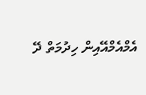އެމްއެމްއޭއިން ހިދުމަތް ދޭ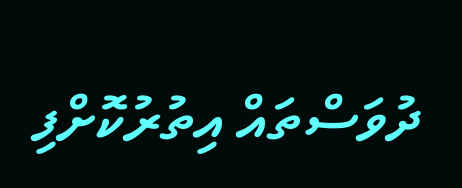ދުވަސްތައް އިތުރުކޮށްފި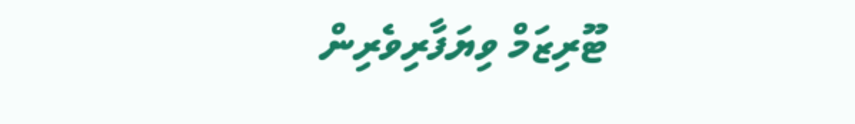ޓޫރިޒަމް ވިޔަފާރިވެރިން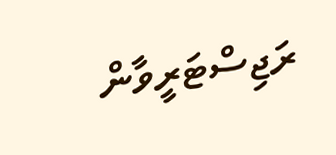ރަޖިސްޓަރީވާން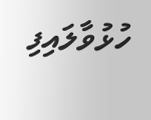ހުޅުވާލައިފި